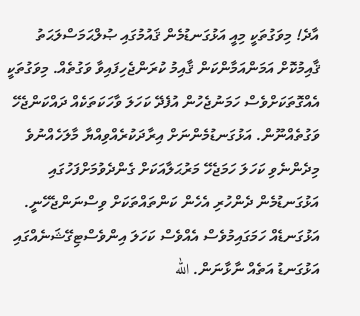އާދެ! މިވަގުތަކީ މިއީ އަޅުގަނޑުމެން ޤައުމުގައި ޞުލްޙަމަސްލަޙަތު ޤާއިމުކޮށް އަމަންއަމާންކަން ޤާއިމު ކުރަންޖެހިފައިވާ ވަގުތެއް. މިވަގުތަކީ އެއްގޮތަކަށްވެސް ހަމަނުޖެހުން އުފެދޭ ކަހަލަ ވާހަކަތަކެއް ދައްކަންޖެހޭ ވަގުތެއްނޫން. އަޅުގަނޑުމެންނަށް އިރާދަކުރެއްވިއްޔާ މާލަހެއްނުވެ މިދެންނެވި ކަހަލަ ހަމަޖެހޭ މަރުޙަލާއަކަށް ގެންދެވުމަށްފަހުގައި އަޅުގަނޑުމެން ދެންހުރި އެހެން ކަންތައްތަކަށް ވިސްނަންޖެހޭނީ. އަޅުގަނޑެއް ހަމަގައިމުވެސް އެއްވެސް ކަހަލަ އިންވެސްޓިގޭޝަނެއްގައި އަޅުގަނޑު އަތެއް ނާޅާނަން. الله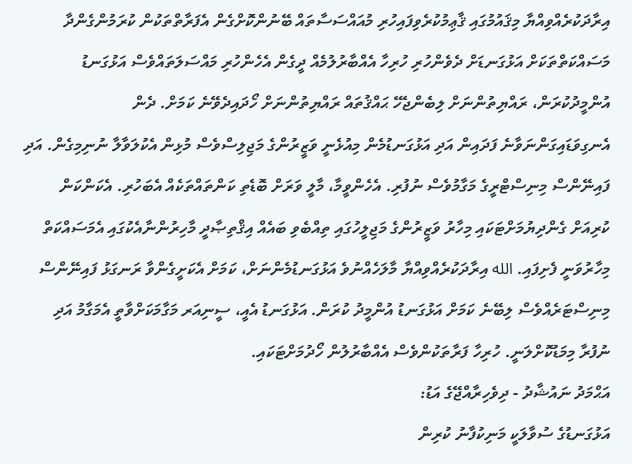އިރާދަކުރެއްވިއްޔާ މިޤައުމުގައި ޤާޢިމުކުރެވިފައިހުރި މުއައްސަސާތައް ބޭނުންކޮށްގެން އެފަރާތްތަކުން ކުރަމުންގެންދާ މަސައްކަތްތަކަށް އަޅުގަނޑަށް ދެވެންހުރި ހުރިހާ އެއްބާރުލުމެއް ދީގެން އެހެންހުރި މައްސަލަތައްވެސް އަޅުގަނޑު އުންމީދުކުރަން، ރައްޔިތުންނަށް ލިބެންޖެހޭ ޙައްޤުތައް ރައްޔިތުންނަށް ހޯދައިދެވޭނެ ކަމަށް. ދެން އެނގިވަޑައިގަންނަވާނެ ފަދައިން އަދި އަޅުގަނޑުމެން މިއުޅެނީ ވަޒީރުންގެ މަޖިލިސްވެސް މުޅިން އެކުލަވާލާ ނުނިމިގެން. އަދި ފައިނޭންސް މިނިސްޓްރީގެ މަގާމުވެސް ނުފުރި. އެހެންވީމާ، މާލީ ވަރަށް ބޮޑެތި ކަންތައްތަކެއް އެބަހުރި. އެކަންކަން ކުރިއަށް ގެންދިޔުމަށްޓަކައި މިހާރު ވަޒީރުންގެ މަޖިލީހުގައި ތިއްބެވި ބައެއް އިޤްތިޞާދީ މާހިރުންނާއެކުގައި އެމަސައްކަތް މިހާރުވަނީ ފެށިފައި. الله އިރާދަކުރެއްވިއްޔާ މާލަހެއްނުވެ އަޅުގަނޑުމެންނަށް، ކަމަށް އެކަށީގެންވާ ރަނގަޅު ފައިނޭންސް މިނިސްޓަރެއްވެސް ލިބޭނެ ކަމަށް އަޅުގަނޑު އުންމީދު ކުރަން. އަޅުގަނޑު އެއީ، ސީނިއަރ މަގާމަކަށްވާތީ އެމަގާމު އަދި ނުފުރާ މިމަޑުކޮށްލަނީ. ހުރިހާ ފަރާތަކުންވެސް އެއްބާރުލުން ހޯދުމަށްޓަކައި.
އަޙްމަދު ނައުޝާދު - ދިވެހިރާއްޖޭގެ އަޑު:
އަޅުގަނޑުގެ ސުވާލަކީ މަނިކުފާނު ކުރިން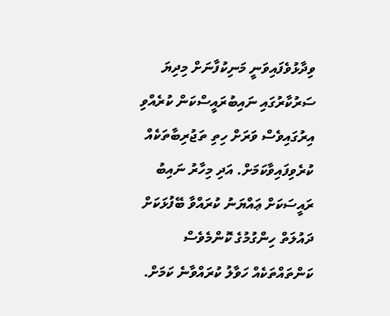ވިދާޅުވެފައިވަނީ މަނިކުފާނަށް މިދިޔަ ސަރުކާރުގައި ނައިބުރައީސްކަން ކުރެއްވި އިރުގައިވެސް ވަރަށް ހިތި ތަޖުރިބާތަކެއް ކުރެވިފައިވާކަމަށް. އަދި މިހާރު ނައިބު ރައީސަކަށް ޢައްޔަނު ކުރައްވާ ބޭފުޅަކަށް ދައުލަތް ހިންގުމުގެ ކޮންމެވެސް ކަންތައްތަކެއް ހަވާލު ކުރައްވާނެ ކަމަށް.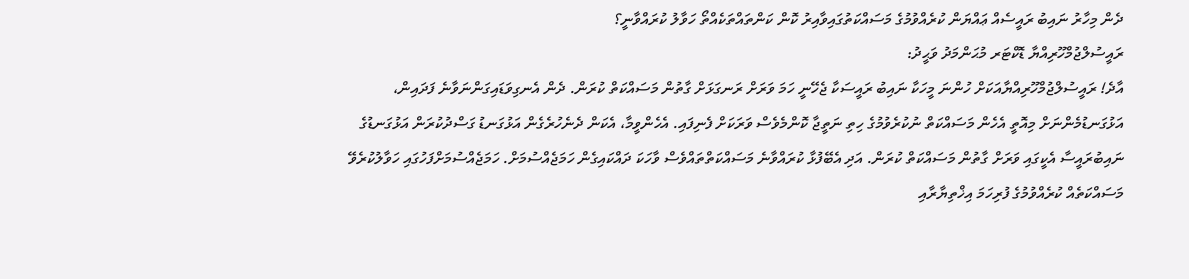ދެން މިހާރު ނައިބު ރައީސެއް ޢައްޔަން ކުރެއްވުމުގެ މަސައްކަތުގައިވާއިރު ކޮން ކަންތައްތަކެއްތޯ ހަވާލު ކުރައްވާނީ؟
ރައީސުލްޖުމްހޫރިއްޔާ ޑޮކްޓަރ މުޙަންމަދު ވަޙީދު:
އާދެ! ރައީސުލްޖުމްހޫރިއްޔާއަކަށް ހުންނަ މީހަކާ ނައިބު ރައީސަކާ ޖެހޭނީ ހަމަ ވަރަށް ރަނގަޅަށް ގާތުން މަސައްކަތް ކުރަން. ދެން އެނގިވަޑައިގަންނަވާނެ ފަދައިން، އަޅުގަނޑުމެންނަށް މިއޮތީ އެހެން މަސައްކަތް ނުކުރެވުމުގެ ހިތި ނަތީޖާ ކޮންމެވެސް ވަރަކަށް ފެނިފައި. އެހެންވީމާ، އެކަން ދެނެހުރެގެން އަޅުގަނޑު ގަސްދުކުރަން އަޅުގަނޑުގެ ނައިބުރައީސާ އެކީގައި ވަރަށް ގާތުން މަސައްކަތް ކުރަން. އަދި އެބޭފުޅާ ކުރައްވާނެ މަސައްކަތްތައްވެސް ވާހަކަ ދައްކައިގެން ހަމަޖެއްސުމަށް. ހަމަޖެއްސުމަށްފަހުގައި ހަވާލުކުރެވޭ މަސައްކަތެއް ކުރެއްވުމުގެ ފުރިހަމަ އިޚްތިޔާރާއި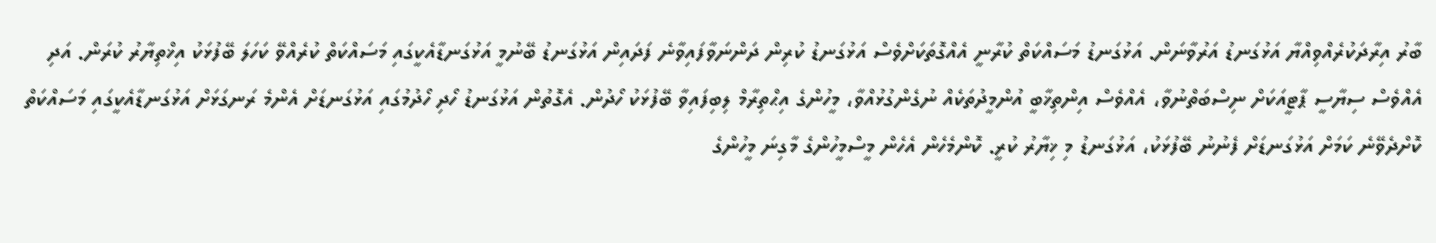ބާރު އިރާދަކުރެއްވިއްޔާ އަޅުގަނޑު އަރުވާނަން. އަޅުގަނޑު މަސައްކަތް ކުރާނީ އެއްގޮތަކަށްވެސް އަޅުގަނޑު ކުރިން ދަންނަވާފައިވާނެ ފަދައިން އަޅުގަނޑު ބޭނުމީ އަޅުގަނޑާއެކީގައި މަސައްކަތް ކުރެއްވޭ ކަހަލަ ބޭފުޅަކު އިޚްތިޔާރު ކުރަން. އަދި އެއްވެސް ސިޔާސީ ޕާޓީއަކަށް ނިސްބަތްނުވާ، އެއްވެސް އިންތިޚާބީ އުންމީދުތަކެއް ނުގެންގުޅުއްވާ، މީހުންގެ އިޙްތިރާމް ލިބިފައިވާ ބޭފުޅަކު ހޯދުން. އެގޮތުން އަޅުގަނޑު ހޯދި ހޯދުމުގައި އަޅުގަނޑަށް އެންމެ ރަނގަޅަށް އަޅުގަނޑާއެކީގައި މަސައްކަތް ކޮށްދެވޭނެ ކަމަށް އަޅުގަނޑަށް ފެނުނު ބޭފުޅަކު، އަޅުގަނޑު މި ޚިޔާރު ކުރީ. ކޮންމެހެން އެހެން މީސްމީހުންގެ މާގިނަ މީހުންގެ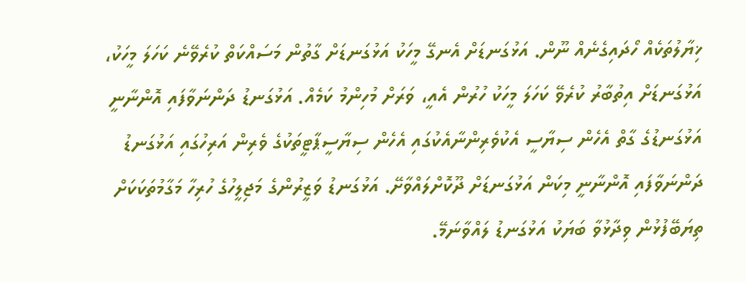ޚިޔާލުތަކެއް ހޯދައިގެނެއް ނޫން. އަޅުގަނޑަށް އެނގޭ މީހަކު އަޅުގަނޑަށް ގާތުން މަސައްކަތް ކުރެވޭނެ ކަހަލަ މީހަކު، އަޅުގަނޑަށް އިތުބާރު ކުރެވޭ ކަހަލަ މީހަކު ހުރުން އެއީ، ވަރަށް މުހިންމު ކަމެއް. އަޅުގަނޑު ދަންނަވާފައި އޮންނާނީ އަޅުގަނޑުގެ ގާތް އެހެން ސިޔާސީ އެކުވެރިންނާއެކުގައި އެހެން ސިޔާސީޕާޓީތަކުގެ ވެރިން އަރިހުގައި އަޅުގަނޑު ދަންނަވާފައި އޮންނާނީ މިކަން އަޅުގަނޑަށް ދޫކޮށްލައްވާށޭ. އަޅުގަނޑު ވަޒީރުންގެ މަޖިލީހުގެ ހުރިހާ މަގާމުތަކަކަށް ތިޔަބޭފުޅުން ވިދާޅުވާ ބަޔަކު އަޅުގަނޑު ލައްވާނަމޭ.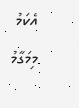އެކަމު މިމަގާމު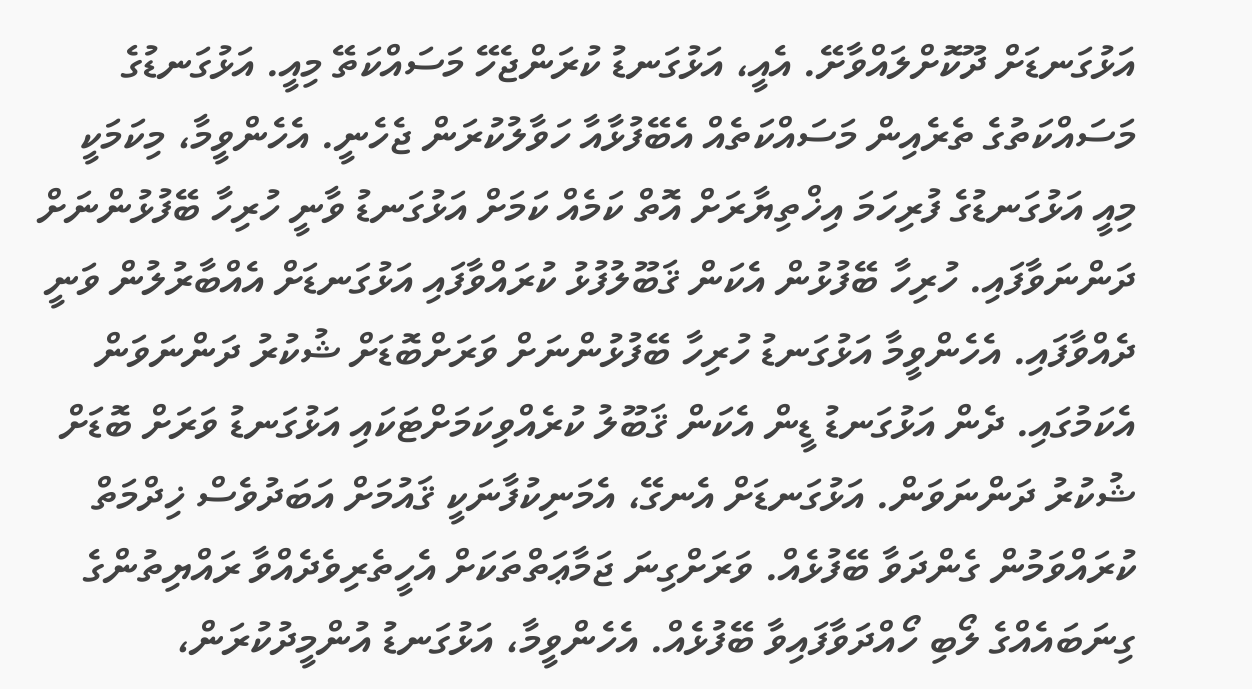އަޅުގަނޑަށް ދޫކޮށްލައްވާށޭ. އެއީ، އަޅުގަނޑު ކުރަންޖެހޭ މަސައްކަތޭ މިއީ. އަޅުގަނޑުގެ މަސައްކަތުގެ ތެރެއިން މަސައްކަތެއް އެބޭފުޅާއާ ހަވާލުކުރަން ޖެހެނީ. އެހެންވީމާ، މިކަމަކީ މިއީ އަޅުގަނޑުގެ ފުރިހަމަ އިޚްތިޔާރަށް އޮތް ކަމެއް ކަމަށް އަޅުގަނޑު ވާނީ ހުރިހާ ބޭފުޅުންނަށް ދަންނަވާފައި. ހުރިހާ ބޭފުޅުން އެކަން ޤަބޫލުފުޅު ކުރައްވާފައި އަޅުގަނޑަށް އެއްބާރުލުން ވަނީ ދެއްވާފައި. އެހެންވީމާ އަޅުގަނޑު ހުރިހާ ބޭފުޅުންނަށް ވަރަށްބޮޑަށް ޝުކުރު ދަންނަވަން އެކަމުގައި. ދެން އަޅުގަނޑު ޑީން އެކަން ޤަބޫލު ކުރެއްވިކަމަށްޓަކައި އަޅުގަނޑު ވަރަށް ބޮޑަށް ޝުކުރު ދަންނަވަން. އަޅުގަނޑަށް އެނގޭ، އެމަނިކުފާނަކީ ޤައުމަށް އަބަދުވެސް ޚިދްމަތް ކުރައްވަމުން ގެންދަވާ ބޭފުޅެއް. ވަރަށްގިނަ ޖަމާޢަތްތަކަށް އެހީތެރިވެދެއްވާ ރައްޔިތުންގެ ގިނަބައެއްގެ ލޯބި ހޯއްދަވާފައިވާ ބޭފުޅެއް. އެހެންވީމާ، އަޅުގަނޑު އުންމީދުކުރަން،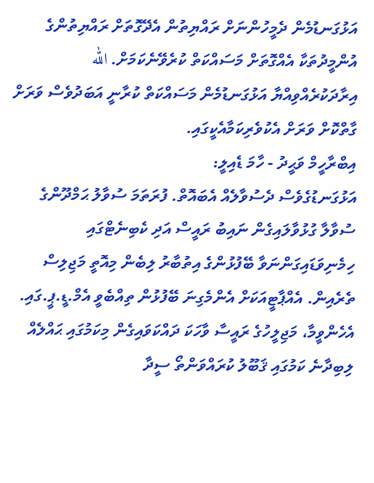އަޅުގަނޑުމެން ދެމީހުންނަށް ރައްޔިތުން އެދޭގޮތަށް ރައްޔިތުންގެ އުންމީދުތަކާ އެއްގޮތަށް މަސައްކަތް ކުރެވޭނެކަމަށް. الله އިރާދަކުރެއްވިއްޔާ އަޅުގަނޑުމެން މަސައްކަތް ކުރާނީ އަބަދުވެސް ވަރަށް ގާތްކޮށް ވަރަށް އެކުވެރިކަމާއެކީގައި.
އިބްރާހީމް ވަޙީދު - ހާމަ ޑެއިލީ:
އަޅުގަނޑުގެވެސް ދެސުވާލެއް އެބައޮތް. ފުރަތަމަ ސުވާލު ޙަމްދޫންގެ ސުވާލާ ގުޅުވާލައިގެން ނައިބު ރައީސް އަދި ކެބިނެޓްގައި ހިމެނިވަޑައިގަންނަވާ ބޭފުޅުންގެ އިތުބާރު ލިބެން މިއޮތީ މަޖިލިސް ތެރެއިން. އެއްޕާޓީއަކަށް އެންމެގިނަ ބޭފުޅުން ތިއްބެވީ އެމް.ޑީ.ޕީ.ގައި. އެހެންވީމާ، މަޖިލީހުގެ ރައީސާ ވާހަކަ ދައްކަވައިގެން މިކަމުގައި ޙައްލެއް ލިބިދާނެ ކަމުގައި ޤަބޫލު ކުރައްވަންތޯ ސީދާ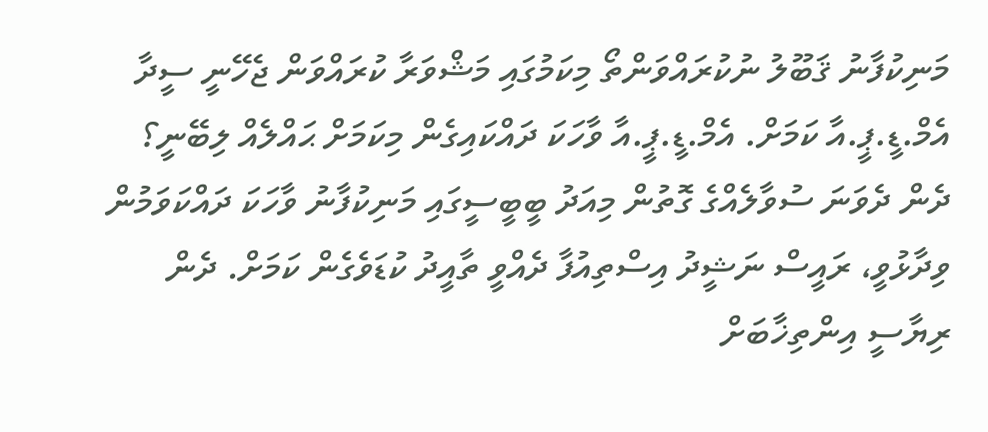މަނިކުފާނު ޤަބޫލު ނުކުރައްވަންތޯ މިކަމުގައި މަޝްވަރާ ކުރައްވަން ޖެހޭނީ ސީދާ އެމް.ޑީ.ޕީ.އާ ކަމަށް. އެމް.ޑީ.ޕީ.އާ ވާހަކަ ދައްކައިގެން މިކަމަށް ޙައްލެއް ލިބޭނީ؟
ދެން ދެވަނަ ސުވާލެއްގެ ގޮތުން މިއަދު ބީބީސީގައި މަނިކުފާނު ވާހަކަ ދައްކަވަމުން ވިދާޅުވީ، ރައީސް ނަޝީދު އިސްތިއުފާ ދެއްވީ ތާއީދު ކުޑަވެގެން ކަމަށް. ދެން ރިޔާސީ އިންތިޚާބަށް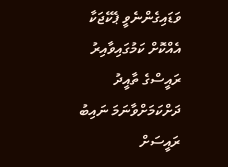ވަޑައިގެންނެވީ ޕެކޭޖަކާ އެއްކޮށް ކަމުގައިވާއިރު ރައީސްގެ ތާއީދު ދަށްކަމަށްވާނަމަ ނައިބު ރައީސަށް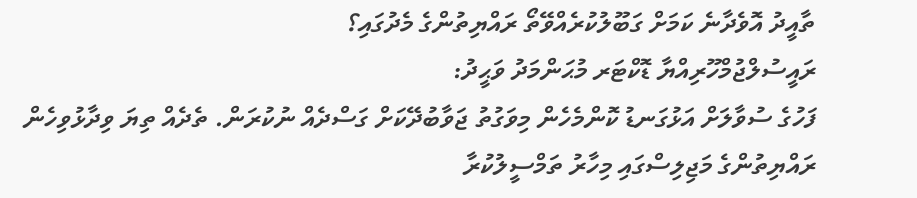ތާއީދު އޮވެދާނެ ކަމަށް ގަބޫލުކުރެއްވޭތޯ ރައްޔިތުންގެ މެދުގައި؟
ރައީސުލްޖުމްހޫރިއްޔާ ޑޮކްޓަރ މުޙަންމަދު ވަޙީދު:
ފަހުގެ ސުވާލަށް އަޅުގަނޑު ކޮންމެހެން މިވަގުތު ޖަވާބުދޭކަށް ގަސްދެއް ނުކުރަން. ތެދެއް ތިޔަ ވިދާޅުވިހެން ރައްޔިތުންގެ މަޖިލިސްގައި މިހާރު ތަމްސީލުކުރާ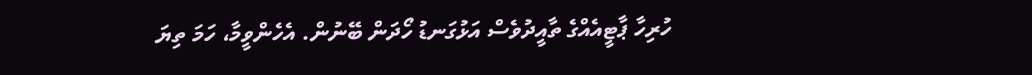ހުރިހާ ޕާޓީއެއްގެ ތާއީދުވެސް އަޅުގަނޑު ހޯދަން ބޭނުން. އެހެންވީމާ، ހަމަ ތިޔަ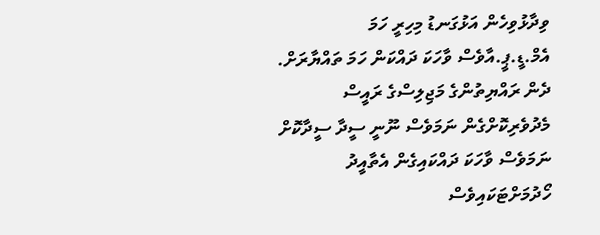ވިދާޅުވިހެން އަޅުގަނޑު މިހިރީ ހަމަ އެމް.ޑީ.ޕީ.އާވެސް ވާހަކަ ދައްކަން ހަމަ ތައްޔާރަށް. ދެން ރައްޔިތުންގެ މަޖިލިސްގެ ރައީސް މެދުވެރިކޮށްގެން ނަމަވެސް ނޫނީ ސީދާ ސީދާކޮށް ނަމަވެސް ވާހަކަ ދައްކައިގެން އެތާއީދު ހޯދުމަށްޓަކައިވެސް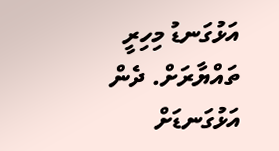އަޅުގަނޑު މިހިރީ ތައްޔާރަށް. ދެން އަޅުގަނޑަށް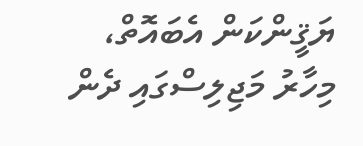ޔަޤީންކަން އެބައޮތް، މިހާރު މަޖިލިސްގައި ދެން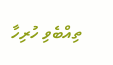ތިއްބެވި ހުރިހާ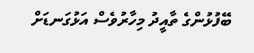ބޭފުޅުންގެ ތާއީދު މިހާރުވެސް އަޅުގަނޑަށް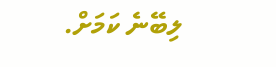ލިބޭނެ ކަމަށް.